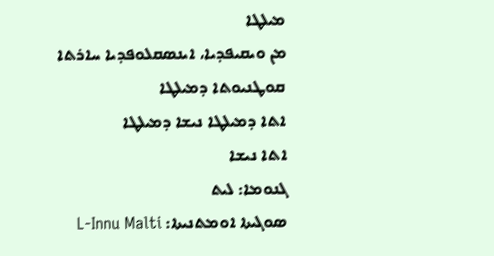ܡܝܠܛܐ
ܡܢ ܘܝܩܝܦܕܝܐ، ܐܝܢܣܩܠܘܦܕܝܐ ܚܐܪܬܐ
ܩܘܛܢܝܘܬܐ ܕܡܝܠܛܐ
ܐܬܐ ܕܡܝܠܛܐ ܢܝܫܐ ܕܡܝܠܛܐ
ܐܬܐ ܢܝܫܐ
ܓܢܘܡܐ: ܠܝܬ
ܣܘܓܝܬܐ ܐܘܡܬܢܝܬܐ: L-Innu Malti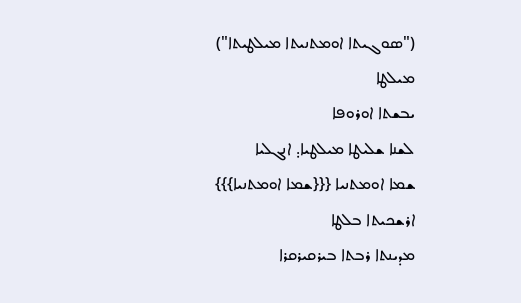("ܣܘܓܝܬܐ ܐܘܡܬܢܝܬܐ ܡܝܠܛܝܬܐ")
ܡܝܠܛܐ
ܝܒܫܬܐ ܐܘܪܘܦܐ
ܠܫܢܐ ܫܠܝܛܐ ܡܝܠܛܝܐ܄ ܐܢܓܠܝܐ
ܫܡܐ ܐܘܡܬܢܝܐ {{{ܫܡܐ ܐܘܡܬܢܝܐ}}}
ܐܪܫܟܝܬܐ ܒܠܛܐ
ܡܕܝܢܬܐ ܪܒܬܐ ܒܝܪܩܝܪܩܪܐ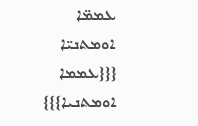ܥܡܡ̈ܐ ܐܘܡܬܢܝ̈ܐ {{{ܥܡܡܐ ܐܘܡܬܢܝܐ}}}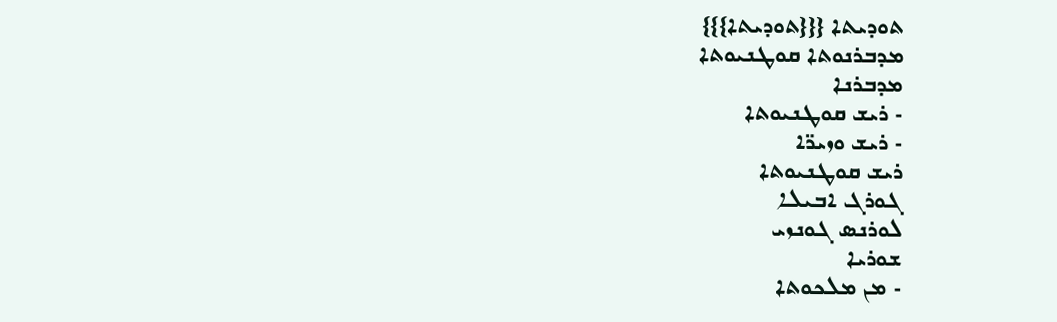ܬܘܕܝܬܐ {{{ܬܘܕܝܬܐ}}}
ܡܕܒܪܢܘܬܐ ܩܘܛܢܝܘܬܐ
ܡܕܒܪܢܐ
- ܪܝܫ ܩܘܛܢܝܘܬܐ
- ܪܝܫ ܘܙܝܪ̈ܐ
ܪܝܫ ܩܘܛܢܝܘܬܐ
ܓܘܪܓ ܐܒܝܠܐ
ܠܘܪܢܣ ܓܘܢܙܝ
ܫܘܪܝܐ
- ܡܢ ܡܠܟܘܬܐ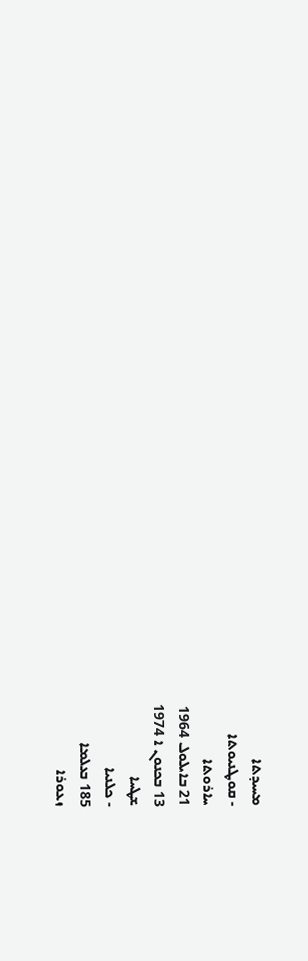ܡܚܝܕܬܐ
- ܩܘܛܢܝܘܬܐ
ܚܐܪܘܬܐ
21 ܒܐܝܠܘܠ 1964
13 ܒܟܢܘܢ ܐ 1974
ܫܛܚܐ
- ܟܠܢܝܐ
185 ܒܥܠܡܐ
ܙܥܘܪܐ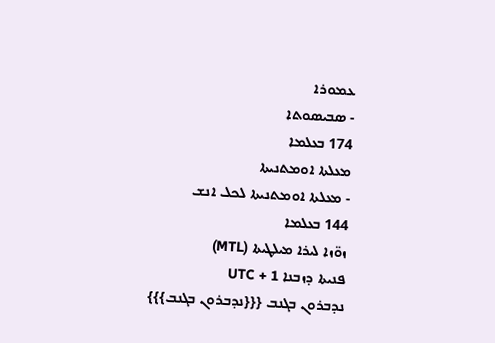ܥܡܘܪܐ
- ܣܒܝܣܘܬܐ
174 ܒܥܠܡܐ
ܡܥܠܬܐ ܐܘܡܬܢܝܬܐ
- ܡܥܠܬܐ ܐܘܡܬܢܝܬܐ ܠܟܠ ܐܢܫ
144 ܒܥܠܡܐ
ܙܘ̈ܙܐ ܠܝܪܐ ܡܝܠܛܝܬܐ (MTL)
ܦܢܝܬܐ ܕܙܒܢܐ UTC + 1
ܢܕܒܪܘܢ ܒܓܢܒ {{{ܢܕܒܪܘܢ ܒܓܢܒ}}}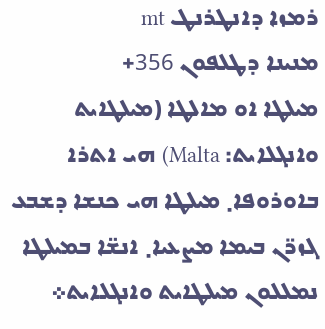ܪܡܙܐ ܕܐܢܛܪܢܛ mt
ܡܢܝܢܐ ܕܛܠܦܘܢ 356+
ܡܝܠܛܐ ܐܘ ܡܐܠܛܐ (ܡܝܠܛܐܝܬ ܘܐܢܓܠܐܝܬ: Malta) ܗܝ ܐܬܪܐ ܒܐܘܪܘܦܐ܂ ܡܝܠܛܐ ܗܝ ܟܢܫܐ ܕܫܒܥ ܓܙܪ̈ܢ ܒܝܡܐ ܡܨܥܝܐ܂ ܐܢܫ̈ܐ ܒܡܝܠܛܐ ܢܡܠܠܘܢ ܡܝܠܛܐܝܬ ܘܐܢܓܠܐܝܬ܀